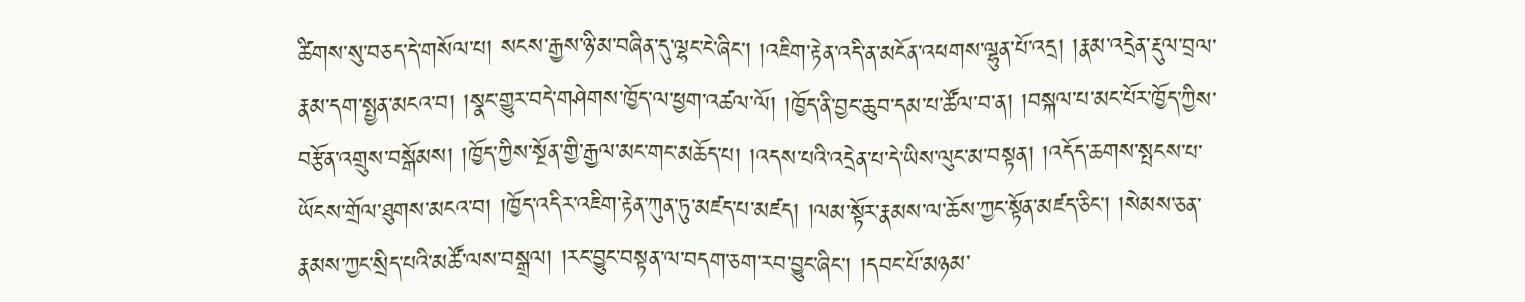ཚིགས་སུ་བཅད་དེ་གསོལ་པ། སངས་རྒྱས་ཉི་མ་བཞིན་དུ་ལྷང་ངེ་ཞིང་། །འཇིག་རྟེན་འདི་ན་མངོན་འཕགས་ལྷུན་པོ་འདྲ། །རྣམ་འདྲེན་རྡུལ་བྲལ་རྣམ་དག་སྤྱན་མངའ་བ། །སྣང་གྱུར་བདེ་གཤེགས་ཁྱོད་ལ་ཕྱག་འཚལ་ལོ། །ཁྱོད་ནི་བྱང་ཆུབ་དམ་པ་ཚོལ་བ་ན། །བསྐལ་པ་མང་པོར་ཁྱོད་ཀྱིས་བརྩོན་འགྲུས་བསྒོམས། །ཁྱོད་ཀྱིས་སྔོན་གྱི་རྒྱལ་མང་གང་མཆོད་པ། །འདས་པའི་འདྲེན་པ་དེ་ཡིས་ལུང་མ་བསྟན། །འདོད་ཆགས་སྤངས་པ་ཡོངས་གྲོལ་ཐུགས་མངའ་བ། །ཁྱོད་འདིར་འཇིག་རྟེན་ཀུན་ཏུ་མཛད་པ་མཛད། །ལམ་སྟོར་རྣམས་ལ་ཆོས་ཀྱང་སྟོན་མཛད་ཅིང་། །སེམས་ཅན་རྣམས་ཀྱང་སྲིད་པའི་མཚོ་ལས་བསྒྲལ། །རང་བྱུང་བསྟན་ལ་བདག་ཅག་རབ་བྱུང་ཞིང་། །དབང་པོ་མཉམ་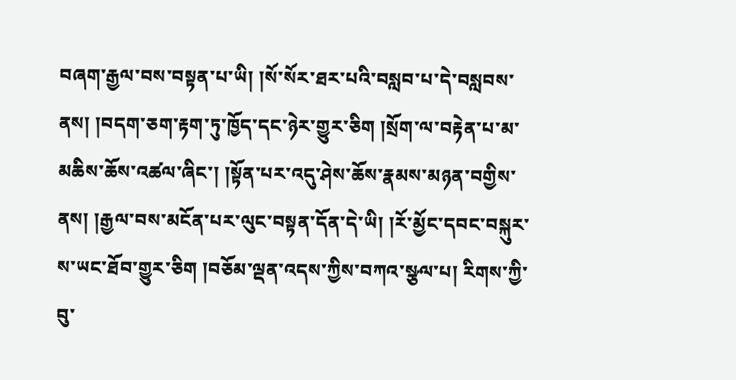བཞག་རྒྱལ་བས་བསྟན་པ་ཡི། །སོ་སོར་ཐར་པའི་བསླབ་པ་དེ་བསླབས་ནས། །བདག་ཅག་རྟག་ཏུ་ཁྱོད་དང་ཉེར་གྱུར་ཅིག །སྲོག་ལ་བརྟེན་པ་མ་མཆིས་ཆོས་འཚལ་ཞིང་། །སྟོན་པར་འདུ་ཤེས་ཆོས་རྣམས་མཉན་བགྱིས་ནས། །རྒྱལ་བས་མངོན་པར་ལུང་བསྟན་དོན་དེ་ཡི། །རོ་མྱོང་དབང་བསྐུར་ས་ཡང་ཐོབ་གྱུར་ཅིག །བཅོམ་ལྡན་འདས་ཀྱིས་བཀའ་སྩལ་པ། རིགས་ཀྱི་བུ་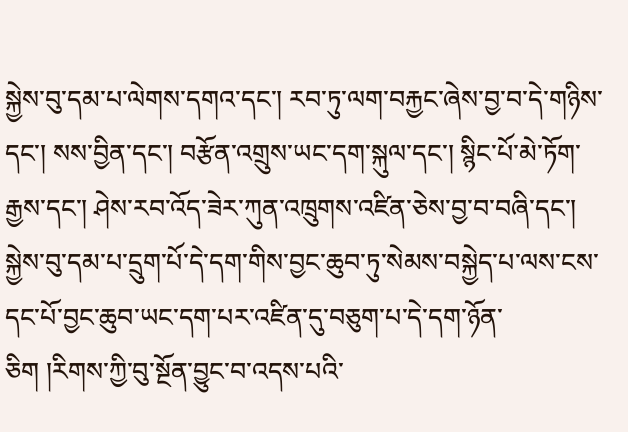སྐྱེས་བུ་དམ་པ་ལེགས་དགའ་དང་། རབ་ཏུ་ལག་བརྐྱང་ཞེས་བྱ་བ་དེ་གཉིས་དང་། སས་བྱིན་དང་། བརྩོན་འགྲུས་ཡང་དག་སྐུལ་དང་། སྙིང་པོ་མེ་ཏོག་རྒྱས་དང་། ཤེས་རབ་འོད་ཟེར་ཀུན་འཁྲུགས་འཛིན་ཅེས་བྱ་བ་བཞི་དང་། སྐྱེས་བུ་དམ་པ་དྲུག་པོ་དེ་དག་གིས་བྱང་ཆུབ་ཏུ་སེམས་བསྐྱེད་པ་ལས་ངས་དང་པོ་བྱང་ཆུབ་ཡང་དག་པར་འཛིན་དུ་བཅུག་པ་དེ་དག་ཉོན་ཅིག །རིགས་ཀྱི་བུ་སྔོན་བྱུང་བ་འདས་པའི་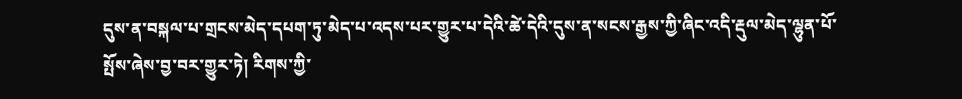དུས་ན་བསྐལ་པ་གྲངས་མེད་དཔག་ཏུ་མེད་པ་འདས་པར་གྱུར་པ་དེའི་ཚེ་དེའི་དུས་ན་སངས་རྒྱས་ཀྱི་ཞིང་འདི་རྡུལ་མེད་ལྷུན་པོ་སྤོས་ཞེས་བྱ་བར་གྱུར་ཏེ། རིགས་ཀྱི་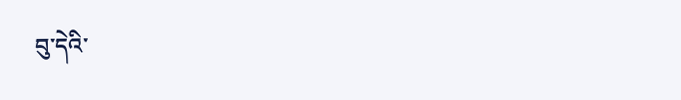བུ་དེའི་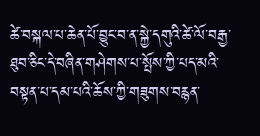ཚེ་བསྐལ་པ་ཆེན་པོ་བྱུང་བ་ན་སྐྱེ་དགུའི་ཚེ་ལོ་བརྒྱ་ཐུབ་ཅིང་དེ་བཞིན་གཤེགས་པ་སྤོས་ཀྱི་པད་མའི་བསྟན་པ་དམ་པའི་ཆོས་ཀྱི་གཟུགས་བརྙན་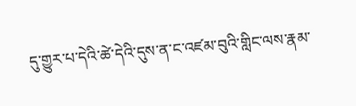དུ་གྱུར་པ་དེའི་ཚེ་དེའི་དུས་ན་ང་འཛམ་བུའི་གླིང་ལས་རྣམ་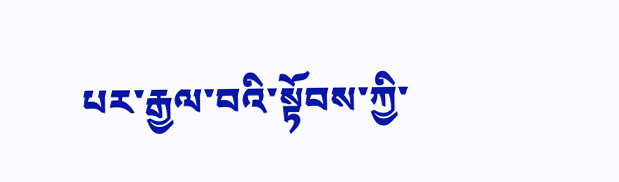པར་རྒྱལ་བའི་སྟོབས་ཀྱི་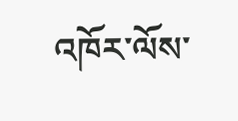འཁོར་ལོས་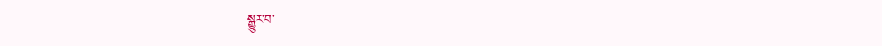སྒྱུར་བ་